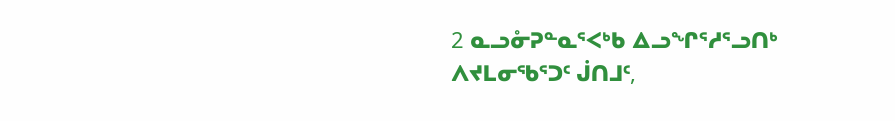2 ᓇᓗᓁᕈᓐᓇᕐᐸᒃᑲ ᐃᓗᖏᕐᓱᕐᓗᑎᒃ ᐱᔪᒪᓂᖃᕐᑐᑦ ᒎᑎᒧᑦ,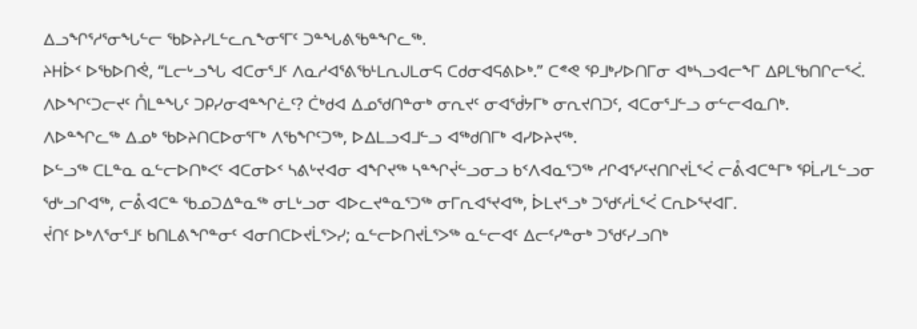ᐃᓗᖏᕐᓱᕐᓂᖓᓪᓕ ᖃᐅᔨᓯᒪᓪᓚᕆᖕᓂᕐᒥᑦ ᑐᓐᖓᕕᖃᓐᖏᓚᖅ.
ᔨᕼᐆᑉ ᐅᖃᐅᑎᕚ, “ᒪᓕᒡᓗᖓ ᐊᑕᓂᕐᒧᑦ ᐱᓇᓱᐊᕐᕕᖃᒻᒪᕆᒍᒪᓂᕋ ᑕᑯᓂᐊᕋᕕᐅᒃ.” ᑕᕝᕙ ᕿᒧᒃᓯᐅᑎᒥᓂ ᐊᒃᓴᓗᐊᓕᖕᒥ ᐃᑭᒪᖃᑎᒋᓕᕐᐹ.
ᐱᐅᖏᑦᑐᓕᔪᑦ ᑍᒪᓐᖓᑦ ᑐᑭᓯᓂᐊᓐᖏᓛᑦ? ᑖᒃᑯᐊ ᐃᓄᖁᑎᓐᓂᒃ ᓂᕆᔪᑦ ᓂᐊᖂᔭᒥᒃ ᓂᕆᔪᑎᑐᑦ, ᐊᑕᓂᕐᒧᓪᓗ ᓂᓪᓕᐊᓇᑎᒃ.
ᐱᐅᓐᖏᓚᖅ ᐃᓄᒃ ᖃᐅᔨᑎᑕᐅᓂᕐᒥᒃ ᐱᖃᖏᑦᑐᖅ, ᐅᐃᒪᓗᐊᒧᓪᓗ ᐊᖅᑯᑎᒥᒃ ᐊᓯᐅᔨᔪᖅ.
ᐅᓪᓗᖅ ᑕᒪᓐᓇ ᓇᓪᓕᐅᑎᒃᐸᑦ ᐊᑕᓂᐅᑉ ᓴᕕᒡᔪᐊᓂ ᐊᖏᔪᖅ ᓴᓐᖏᔫᓪᓗᓂᓗ ᑲᑉᐱᐊᓇᕐᑐᖅ ᓱᒋᐊᕐᓯᑦᔪᑎᒋᔪᒫᕐᐹ ᓕᕔᐊᑕᓐᒥᒃ ᕿᒫᓯᒪᓪᓗᓂ ᖁᒡᓗᒋᐊᖅ, ᓕᕔᐊᑕᓐ ᖃᓄᑐᐃᓐᓇᖅ ᓂᒪᒡᓗᓂ ᐊᐅᓚᔪᓐᓇᕐᑐᖅ ᓂᒥᕆᐊᕐᔪᐊᖅ, ᐆᒪᔪᕐᓗᒃ ᑐᖁᑦᓱᒫᕐᐹ ᑕᕆᐅᕐᔪᐊᒥ.
ᔫᑎᑦ ᐅᒃᐱᕐᓂᕐᒧᑦ ᑲᑎᒪᕕᖏᓐᓂᑦ ᐊᓂᑎᑕᐅᔪᒫᕐᐳᓯ; ᓇᓪᓕᐅᑎᔪᒫᕐᐳᖅ ᓇᓪᓕᐊᑦ ᐃᓕᑦᓯᓐᓂᒃ ᑐᖁᑦᓯᓗᑎᒃ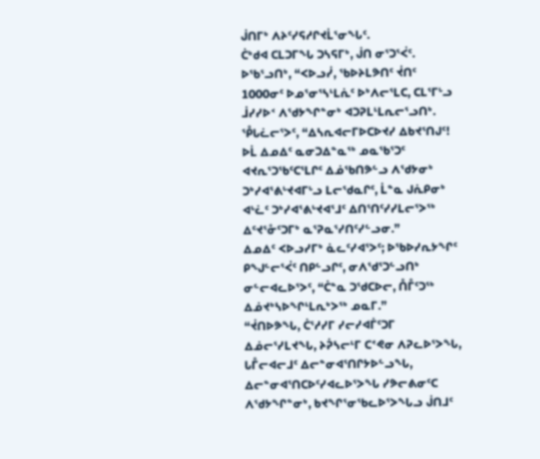ᒎᑎᒥᒃ ᐱᔨᑦᓯᕋᓱᒋᔪᒫᕐᓂᖓᑦ.
ᑖᒃᑯᐊ ᑕᒪᑐᒥᖓ ᑐᓴᕋᒥᒃ, ᒎᑎ ᓂᕐᑐᕐᐹᑦ. ᐅᖃᕐᓗᑎᒃ, “ᐸᐅᓗᓰ, ᖃᐅᔨᒪᕗᑎᑦ ᔫᑎᑦ 1000ᓂᑦ ᐅᓄᕐᓂᕐᓴᒻᒪᕇᑦ ᐅᒃᐱᓕᕐᒪᑕ, ᑕᒪᕐᒥᒡᓗ ᒨᓯᓯᐅᑉ ᐱᖁᔭᖏᓐᓂᒃ ᐊᑐᕈᒪᒻᒪᕆᓕᕐᓗᑎᒃ.
ᕾᒐᓛᓕᕐᐳᑦ, “ᐃᓴᕆᐊᓕᒥᐅᑕᐅᔪᓯ ᐃᑲᔪᕐᑎᒍᑦ! ᐅᒫ ᐃᓄᐃᑦ ᓇᓂᑐᐃᓐᓇᖅ ᓄᓇᖃᕐᑐᑦ ᐊᔪᕆᕐᑐᖃᑦᑕᕐᒪᒋᑦ ᐃᓅᖃᑎᕗᓪᓗ ᐱᖁᔭᓂᒃ ᑐᒃᓯᐊᕐᕕᒡᔪᐊᒥᒡᓗ ᒪᓕᖁᓇᒋᑦ, ᒫᓐᓇ ᒍᕇᑭᓂᒃ ᐊᒡᓛᑦ ᑐᒃᓯᐊᕐᕕᒡᔪᐊᕐᒧᑦ ᐃᑎᕐᑎᑦᓯᓯᒪᓕᕐᐳᖅ ᐃᑦᔪᕐᓁᑦᑐᒥᒃ ᓇᕐᕈᓇᕐᓯᑎᑦᓯᓪᓗᓂ.”
ᐃᓄᐃᑦ ᐸᐅᓗᓯᒥᒃ ᓈᓚᑦᓯᐊᕐᐳᑦ; ᐅᖃᐅᓯᕆᔭᖏᑦ ᑭᖑᓪᓕᕐᐹᑦ ᑎᑭᓪᓗᒋᑦ, ᓂᐱᖁᕐᑐᓪᓗᑎᒃ ᓂᓪᓕᐊᓚᐅᕐᐳᑦ, “ᑖᓐᓇ ᑐᖁᑕᐅᓕ, ᑍᒤᑦᑐᖅ ᐃᓅᔪᒃᓴᐅᖏᒻᒪᕆᒃᐳᖅ ᓄᓇᒥ.”
“ᔫᑎᐅᕗᖓ, ᑖᕐᓱᓯᒥ ᓯᓕᓯᐊᒦᑦᑐᒥ ᐃᓅᓕᕐᓯᒪᔪᖓ, ᔨᕉᓴᓕᒻᒥ ᑕᕝᕙᓂ ᐱᕈᓚᐅᕐᐳᖓ, ᒐᒤᓕᐊᓕᒧᑦ ᐃᓕᓐᓂᐊᕐᑎᒋᔭᐅᓪᓗᖓ, ᐃᓕᓐᓂᐊᕐᑎᑕᐅᑦᓯᐊᓚᐅᕐᐳᖓ ᓯᕗᓕᕕᓂᑦᑕ ᐱᖁᔭᖏᓐᓂᒃ, ᑲᔪᖏᕐᓂᖃᓚᐅᕐᐳᖓᓗ ᒎᑎᒧᑦ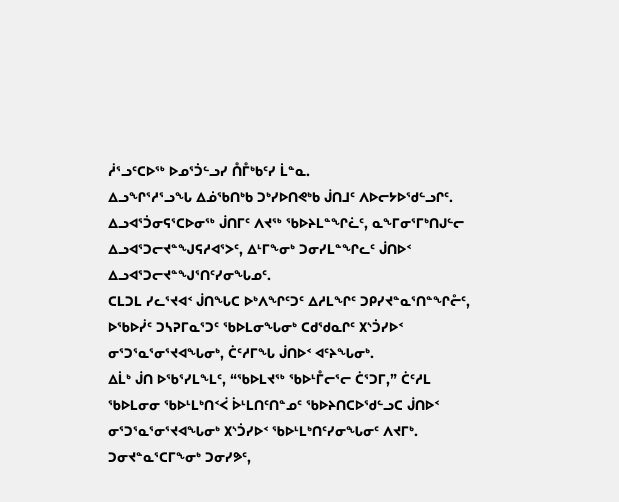ᓲᕐᓗᑦᑕᐅᖅ ᐅᓄᕐᑑᓪᓗᓯ ᑍᒤᒃᑲᑦᓯ ᒫᓐᓇ.
ᐃᓗᖏᕐᓱᕐᓗᖓ ᐃᓅᖃᑎᒃᑲ ᑐᒃᓯᐅᑎᕙᒃᑲ ᒎᑎᒧᑦ ᐱᐅᓕᔭᐅᖁᓪᓗᒋᑦ.
ᐃᓗᐊᕐᑑᓂᕋᕐᑕᐅᓂᖅ ᒎᑎᒥᑦ ᐱᔪᖅ ᖃᐅᔨᒪᓐᖏᓛᑦ, ᓇᖕᒥᓂᕐᒥᒃᑎᒍᓪᓕ ᐃᓗᐊᕐᑐᓕᔪᓐᖑᕋᓱᐊᕐᐳᑦ, ᐃᒻᒥᖕᓂᒃ ᑐᓂᓯᒪᓐᖏᓚᑦ ᒎᑎᐅᑉ ᐃᓗᐊᕐᑐᓕᔪᓐᖑᕐᑎᑦᓯᓂᖓᓄᑦ.
ᑕᒪᑐᒪ ᓯᓚᕐᔪᐊᑉ ᒎᑎᖓᑕ ᐅᒃᐱᖏᑦᑐᑦ ᐃᓱᒪᖏᑦ ᑐᑭᓯᔪᓐᓇᕐᑎᓐᖏᓔᑦ, ᐅᖃᐅᓰᑦ ᑐᓴᕈᒥᓇᕐᑐᑦ ᖃᐅᒪᓂᖓᓂᒃ ᑕᑯᖁᓇᒋᑦ ᙭ᔅᑑᓯᐅᑉ ᓂᕐᑐᕐᓇᕐᓂᕐᔪᐊᖓᓂᒃ, ᑖᑦᓱᒥᖓ ᒎᑎᐅᑉ ᐊᑦᔨᖓᓂᒃ.
ᐃᒫᒃ ᒎᑎ ᐅᖃᕐᓯᒪᖕᒪᑦ, “ᖃᐅᒪᔪᖅ ᖃᐅᒻᒤᓕᕐᓕ ᑖᕐᑐᒥ,” ᑖᑦᓱᒪ ᖃᐅᒪᓂᓂ ᖃᐅᒻᒪᒃᑎᑉᐹ ᐆᒻᒪᑎᑦᑎᓐᓄᑦ ᖃᐅᔨᑎᑕᐅᖁᓪᓗᑕ ᒎᑎᐅᑉ ᓂᕐᑐᕐᓇᕐᓂᕐᔪᐊᖓᓂᒃ ᙭ᔅᑑᓯᐅᑉ ᖃᐅᒻᒪᒃᑎᑦᓯᓂᖓᓂᑦ ᐱᔪᒥᒃ.
ᑐᓂᔪᓐᓇᕐᑕᒥᖕᓂᒃ ᑐᓂᓯᕗᑦ,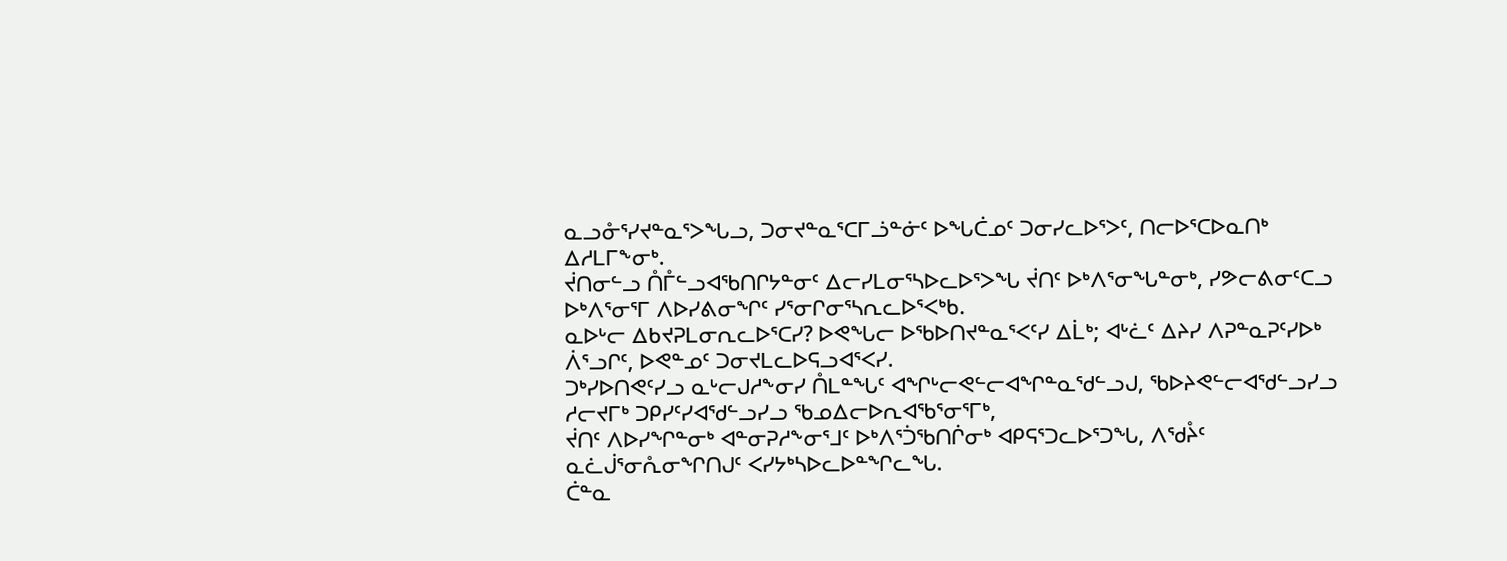ᓇᓗᓁᕐᓯᔪᓐᓇᕐᐳᖓᓗ, ᑐᓂᔪᓐᓇᕐᑕᒥᓘᓐᓃᑦ ᐅᖓᑖᓄᑦ ᑐᓂᓯᓚᐅᕐᐳᑦ, ᑎᓕᐅᕐᑕᐅᓇᑎᒃ ᐃᓱᒪᒥᖕᓂᒃ.
ᔫᑎᓂᓪᓗ ᑍᒤᓪᓗᐊᖃᑎᒋᔭᓐᓂᑦ ᐃᓕᓯᒪᓂᕐᓴᐅᓚᐅᕐᐳᖓ ᔫᑎᑦ ᐅᒃᐱᕐᓂᖓᓐᓂᒃ, ᓯᕗᓕᕕᓂᑦᑕᓗ ᐅᒃᐱᕐᓂᕐᒥ ᐱᐅᓯᕕᓂᖏᑦ ᓯᕐᓂᒋᓂᕐᓴᕆᓚᐅᕐᐸᒃᑲ.
ᓇᐅᒡᓕ ᐃᑲᔪᕈᒪᓂᕆᓚᐅᕐᑕᓯ? ᐅᕙᖓᓕ ᐅᖃᐅᑎᔪᓐᓇᕐᐸᑦᓯ ᐃᒫᒃ; ᐊᒡᓛᑦ ᐃᔨᓯ ᐱᕈᓐᓇᕈᑦᓯᐅᒃ ᐲᕐᓗᒋᑦ, ᐅᕙᓐᓄᑦ ᑐᓂᔪᒪᓚᐅᕋᓗᐊᕐᐸᓯ.
ᑐᒃᓯᐅᑎᕙᑦᓯᓗ ᓇᒡᓕᒍᓱᖕᓂᓯ ᑍᒪᓐᖓᑦ ᐊᖏᒡᓕᕙᓪᓕᐊᖏᓐᓇᖁᓪᓗᒍ, ᖃᐅᔨᕙᓪᓕᐊᖁᓪᓗᓯᓗ ᓱᓕᔪᒥᒃ ᑐᑭᓯᑦᓯᐊᖁᓪᓗᓯᓗ ᖃᓄᐃᓕᐅᕆᐊᖃᕐᓂᕐᒥᒃ,
ᔫᑎᑦ ᐱᐅᓯᖏᓐᓂᒃ ᐊᓐᓂᕈᓱᖕᓂᕐᒧᑦ ᐅᒃᐱᕐᑑᖃᑎᒌᓂᒃ ᐊᑭᕋᕐᑐᓚᐅᕐᑐᖓ, ᐱᖁᔧᑦ ᓇᓛᒎᕐᓂᕅᓂᖏᑎᒍᑦ ᐸᓯᔭᒃᓴᐅᓚᐅᓐᖏᓚᖓ.
ᑖᓐᓇ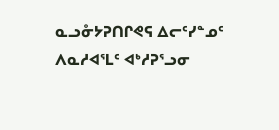ᓇᓗᓁᔭᕈᑎᒋᕙᕋ ᐃᓕᑦᓯᓐᓄᑦ ᐱᓇᓱᐊᕐᒪᑦ ᐊᒃᓱᕈᕐᓗᓂ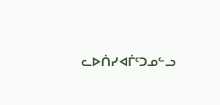ᓚᐅᑏᓯᐊᒦᑦᑐᓄᓪᓗ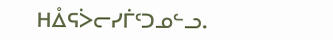ᕼᐂᕋᐴᓕᓯᒦᑦᑐᓄᓪᓗ.